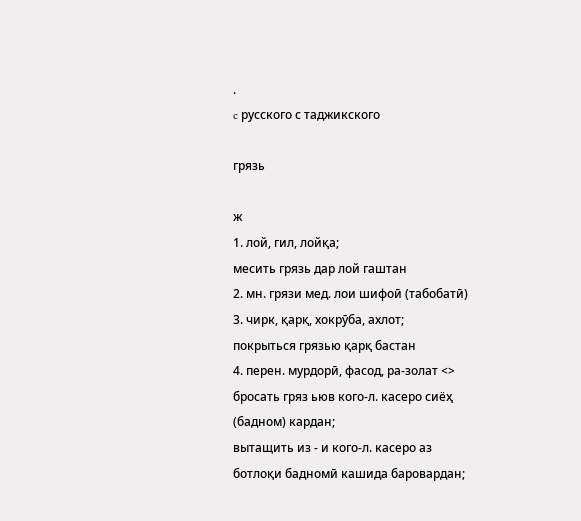.
c русского с таджикского

грязь

ж
1. лой, гил, лойқа;
месить грязь дар лой гаштан
2. мн. грязи мед. лои шифоӣ (табобатӣ)
3. чирк, қарқ, хокрӯба, ахлот;
покрыться грязью қарқ бастан
4. перен. мурдорӣ, фасод, ра-золат <> бросать гряз ьюв кого-л. касеро сиёҳ (бадном) кардан;
вытащить из - и кого-л. касеро аз ботлоқи бадномӣ кашида баровардан;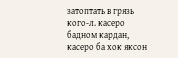затоптать в грязь кого-л. касеро бадном кардан, касеро ба хок яксон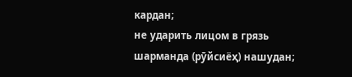кардан;
не ударить лицом в грязь шарманда (рӯйсиёҳ) нашудан;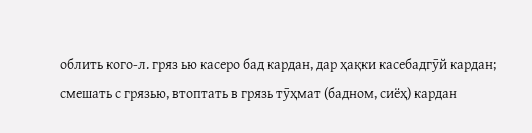облить кого-л. гряз ью касеро бад кардан, дар ҳақки касебадгӯй кардан;
смешать с грязью, втоптать в грязь тӯҳмат (бадном, сиёҳ) кардан